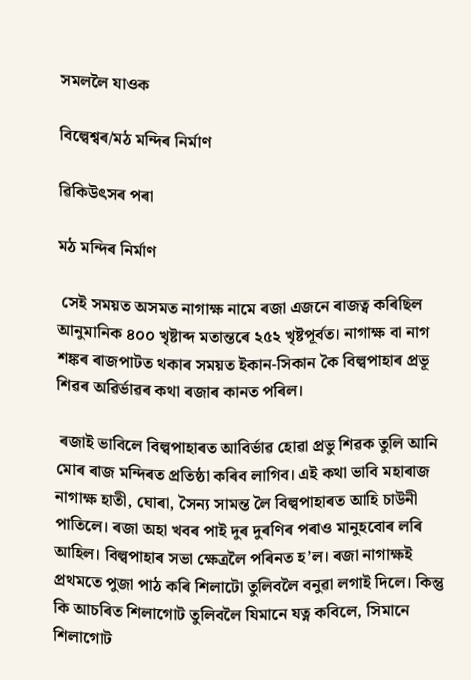সমললৈ যাওক

বিল্বেশ্বৰ/মঠ মন্দিৰ নিৰ্মাণ

ৱিকিউৎসৰ পৰা

মঠ মন্দিৰ নিৰ্মাণ

 সেই সময়ত অসমত নাগাক্ষ নামে ৰজা এজনে ৰাজত্ব কৰিছিল আনুমানিক ৪০০ খৃষ্টাব্দ মতান্তৰে ২৫২ খৃষ্টপূৰ্বত। নাগাক্ষ বা নাগ শঙ্কৰ ৰাজপাটত থকাৰ সময়ত ইকান-সিকান কৈ বিল্বপাহাৰ প্ৰভূ শিৱৰ অৱিৰ্ভাৱৰ কথা ৰজাৰ কানত পৰিল।

 ৰজাই ভাবিলে বিল্বপাহাৰত আবিৰ্ভাৱ হোৱা প্রভু শিৱক তুলি আনি মোৰ ৰাজ মন্দিৰত প্ৰতিষ্ঠা কৰিব লাগিব। এই কথা ভাবি মহাৰাজ নাগাক্ষ হাতী, ঘোৰা, সৈন্য সামন্ত লৈ বিল্বপাহাৰত আহি চাউনী পাতিলে। ৰজা অহা খবৰ পাই দুৰ দুৰণিৰ পৰাও মানুহবোৰ লৰি আহিল। বিল্বপাহাৰ সভা ক্ষেত্ৰলৈ পৰিনত হ’ল। ৰজা নাগাক্ষই প্ৰথমতে পুজা পাঠ কৰি শিলাটো তুলিবলৈ বনুৱা লগাই দিলে। কিন্তু কি আচৰিত শিলাগোট তুলিবলৈ যিমানে যত্ন কবিলে, সিমানে শিলাগোট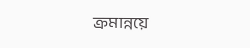ক্ৰমান্নয়ে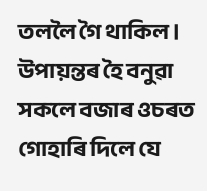তললৈ গৈ থাকিল। উপায়ন্তৰ হৈ বনুৱা সকলে বজাৰ ওচৰত গোহাৰি দিলে যে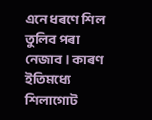এনে ধৰণে শিল তুলিব পৰা নেজাব। কাৰণ ইতিমধ্যে শিলাগোট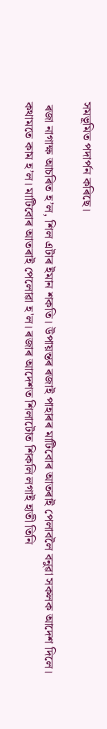সমভূমিত পদাৰ্পন কৰিছে।

 ৰজা নাগাক্ষ আচৰিত হ’ল, শিল এটাৰ ইমান শকতি। উপায়ন্তৰ ৰজাই পাহাৰৰ মাটিবোৰ আতৰাই পেলাবলৈ বনুৱা সকলক আদেশ দিলে। কথামতে কাম হ’ল। মাটিবোৰ আতৰাই পেলোৱা হ'ল। ৰজাৰ আদেশত শিলাটোত শিকলি লগাই হাতী তিনি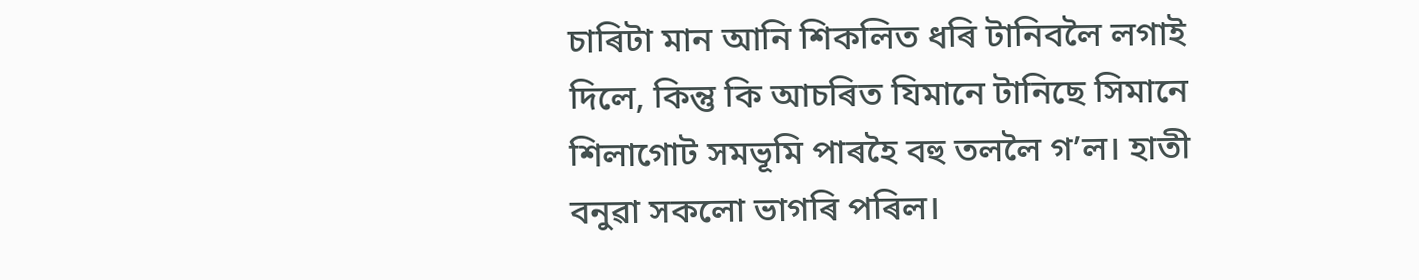চাৰিটা মান আনি শিকলিত ধৰি টানিবলৈ লগাই দিলে, কিন্তু কি আচৰিত যিমানে টানিছে সিমানে শিলাগোট সমভূমি পাৰহৈ বহু তললৈ গ’ল। হাতী বনুৱা সকলো ভাগৰি পৰিল।